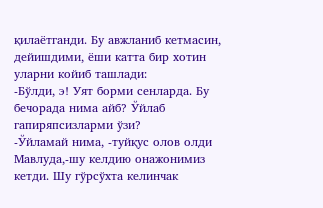қилаётганди. Бу авжланиб кетмасин, дейишдими, ёши катта бир хотин уларни койиб ташлади:
-Бўлди, э! Уят борми сенларда. Бу бечорада нима айб? Ўйлаб гапиряпсизларми ўзи?
-Ўйламай нима, -туйқус олов олди Мавлуда,-шу келдию онажонимиз кетди. Шу гўрсўхта келинчак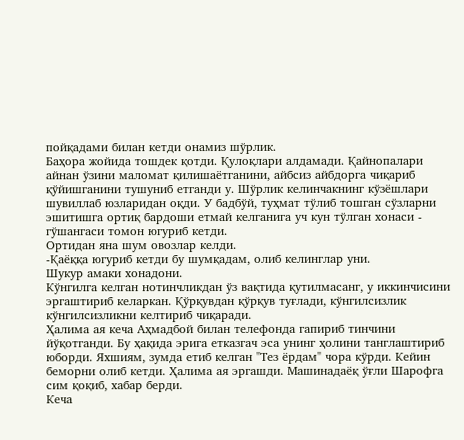пойқадами билан кетди онамиз шўрлик.
Баҳора жойида тошдек қотди. Қулоқлари алдамади. Қайнопалари айнан ўзини маломат қилишаётганини, айбсиз айбдорга чиқариб қўйишганини тушуниб етганди у. Шўрлик келинчакнинг кўзёшлари шувиллаб юзларидан оқди. У бадбўй, туҳмат тўлиб тошган сўзларни эшитишга ортиқ бардоши етмай келганига уч кун тўлган хонаси - гўшангаси томон югуриб кетди.
Ортидан яна шум овозлар келди.
-Қаёққа югуриб кетди бу шумқадам, олиб келинглар уни.
Шукур амаки хонадони.
Кўнгилга келган нотинчликдан ўз вақтида қутилмасанг, у иккинчисини эргаштириб келаркан. Қўрқувдан қўрқув туғлади, кўнгилсизлик кўнгилсизликни келтириб чиқаради.
Ҳалима ая кеча Аҳмадбой билан телефонда гапириб тинчини йўқотганди. Бу ҳақида эрига етказгач эса унинг ҳолини танглаштириб юборди. Яхшиям, зумда етиб келган "Тез ёрдам" чора кўрди. Кейин беморни олиб кетди. Ҳалима ая эргашди. Машинадаёқ ўғли Шарофга сим қоқиб, хабар берди.
Кеча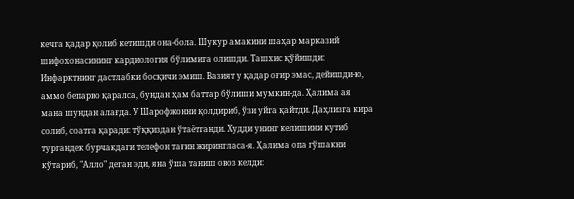кечга қадар қолиб кетишди она-бола. Шукур амакини шаҳар марказий шифохонасининг кардиология бўлимига олишди. Ташхис қўйишди: Инфарктнинг дастлабки босқичи эмиш. Вазият у қадар оғир эмас, дейишди-ю, аммо бепарво қаралса, бундан ҳам баттар бўлиши мумкин-да. Ҳалима ая мана шундан алағда. У Шарофжонни қолдириб, ўзи уйга қайтди. Даҳлизга кира солиб, соатга қаради: тўққиздан ўтаётганди. Худди унинг келишини кутиб тургандек бурчакдаги телефон тағин жирингласа-я. Ҳалима опа гўшакни кўтариб, "Алло" деган эди, яна ўша таниш овоз келди: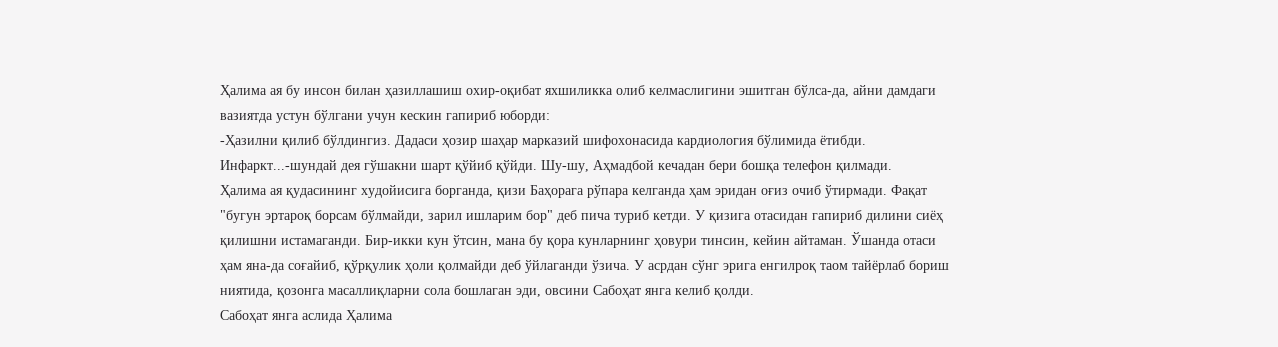Ҳалима ая бу инсон билан ҳазиллашиш охир-оқибат яхшиликка олиб келмаслигини эшитган бўлса-да, айни дамдаги вазиятда устун бўлгани учун кескин гапириб юборди:
-Ҳазилни қилиб бўлдингиз. Дадаси ҳозир шаҳар марказий шифохонасида кардиология бўлимида ётибди. Инфаркт...-шундай дея гўшакни шарт қўйиб қўйди. Шу-шу, Аҳмадбой кечадан бери бошқа телефон қилмади.
Ҳалима ая қудасининг худойисига борганда, қизи Баҳорага рўпара келганда ҳам эридан оғиз очиб ўтирмади. Фақат "бугун эртароқ борсам бўлмайди, зарил ишларим бор" деб пича туриб кетди. У қизига отасидан гапириб дилини сиёҳ қилишни истамаганди. Бир-икки кун ўтсин, мана бу қора кунларнинг ҳовури тинсин, кейин айтаман. Ўшанда отаси ҳам яна-да соғайиб, қўрқулик ҳоли қолмайди деб ўйлаганди ўзича. У асрдан сўнг эрига енгилроқ таом тайёрлаб бориш ниятида, қозонга масаллиқларни сола бошлаган эди, овсини Сабоҳат янга келиб қолди.
Сабоҳат янга аслида Ҳалима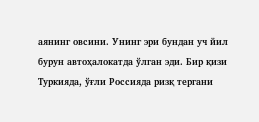аянинг овсини. Унинг эри бундан уч йил бурун автоҳалокатда ўлган эди. Бир қизи Туркияда, ўғли Россияда ризқ тергани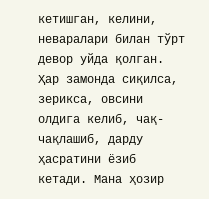кетишган, келини, неваралари билан тўрт девор уйда қолган. Ҳар замонда сиқилса, зерикса, овсини олдига келиб, чақ-чақлашиб, дарду ҳасратини ёзиб кетади. Мана ҳозир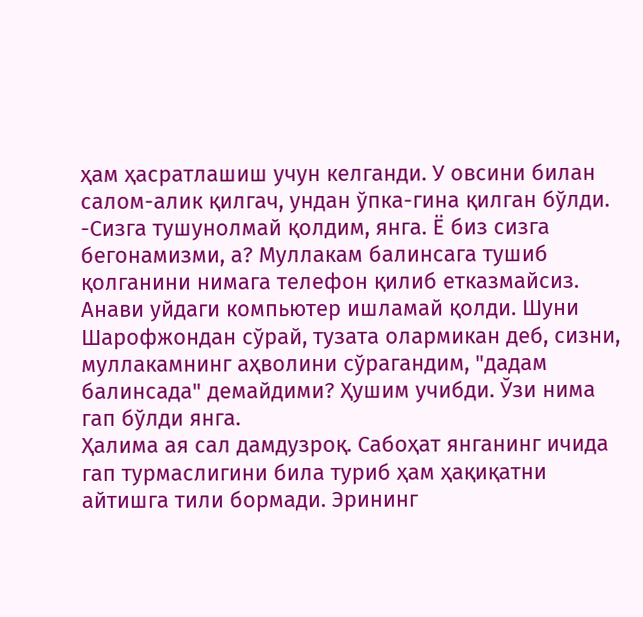ҳам ҳасратлашиш учун келганди. У овсини билан салом-алик қилгач, ундан ўпка-гина қилган бўлди.
-Сизга тушунолмай қолдим, янга. Ё биз сизга бегонамизми, а? Муллакам балинсага тушиб қолганини нимага телефон қилиб етказмайсиз. Анави уйдаги компьютер ишламай қолди. Шуни Шарофжондан сўрай, тузата олармикан деб, сизни, муллакамнинг аҳволини сўрагандим, "дадам балинсада" демайдими? Ҳушим учибди. Ўзи нима гап бўлди янга.
Ҳалима ая сал дамдузроқ. Сабоҳат янганинг ичида гап турмаслигини била туриб ҳам ҳақиқатни айтишга тили бормади. Эрининг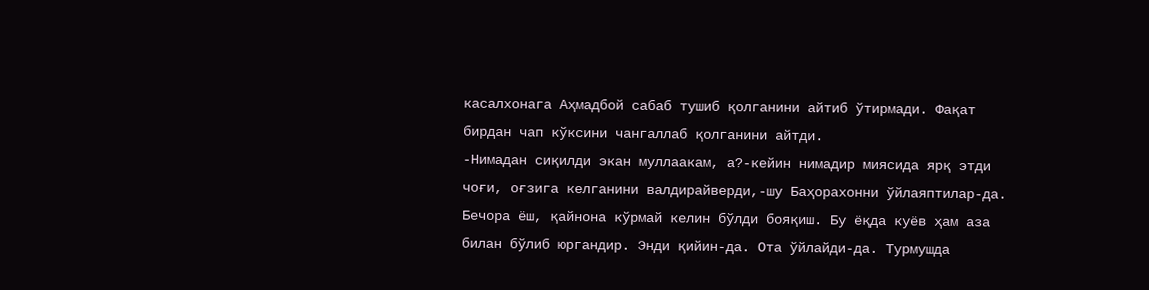касалхонага Аҳмадбой сабаб тушиб қолганини айтиб ўтирмади. Фақат бирдан чап кўксини чангаллаб қолганини айтди.
-Нимадан сиқилди экан муллаакам, а?-кейин нимадир миясида ярқ этди чоғи, оғзига келганини валдирайверди,-шу Баҳорахонни ўйлаяптилар-да. Бечора ёш, қайнона кўрмай келин бўлди бояқиш. Бу ёқда куёв ҳам аза билан бўлиб юргандир. Энди қийин-да. Ота ўйлайди-да. Турмушда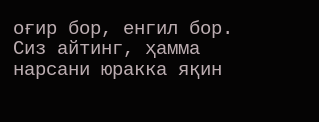оғир бор, енгил бор. Сиз айтинг, ҳамма нарсани юракка яқин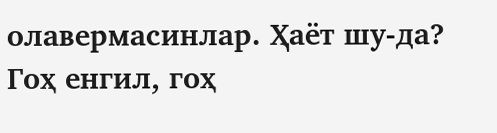олавермасинлар. Ҳаёт шу-да? Гоҳ енгил, гоҳ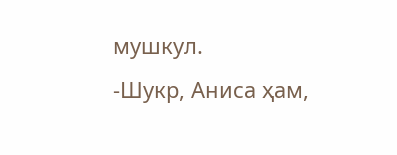мушкул.
-Шукр, Аниса ҳам,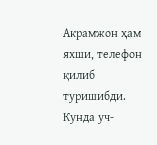Акрамжон ҳам яхши, телефон қилиб туришибди. Кунда уч-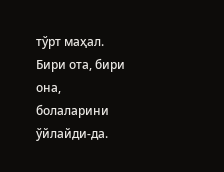тўрт маҳал. Бири ота, бири она, болаларини ўйлайди-да.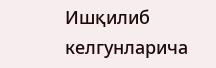Ишқилиб келгунларича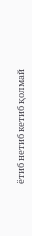ётиб нетиб кетиб қолмай